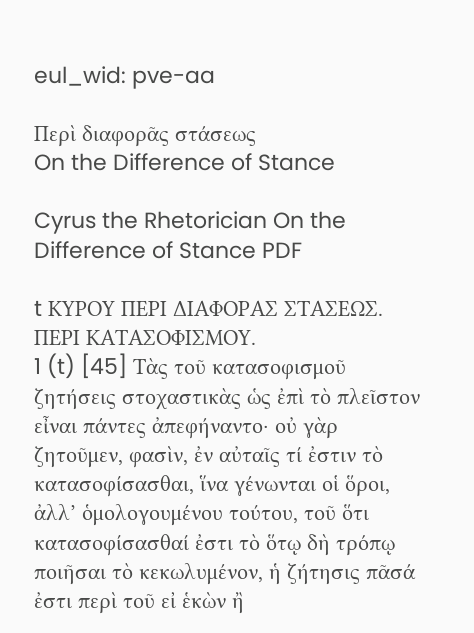eul_wid: pve-aa

Περὶ διαφορᾶς στάσεως
On the Difference of Stance

Cyrus the Rhetorician On the Difference of Stance PDF

t ΚΥΡΟΥ ΠΕΡΙ ΔΙΑΦΟΡΑΣ ΣΤΑΣΕΩΣ. ΠΕΡΙ ΚΑΤΑΣΟΦΙΣΜΟΥ.
1 (t) [45] Τὰς τοῦ κατασοφισμοῦ ζητήσεις στοχαστικὰς ὡς ἐπὶ τὸ πλεῖστον εἶναι πάντες ἀπεφήναντο· οὐ γὰρ ζητοῦμεν, φασὶν, ἐν αὐταῖς τί ἐστιν τὸ κατασοφίσασθαι, ἵνα γένωνται οἱ ὅροι, ἀλλ’ ὁμολογουμένου τούτου, τοῦ ὅτι κατασοφίσασθαί ἐστι τὸ ὅτῳ δὴ τρόπῳ ποιῆσαι τὸ κεκωλυμένον, ἡ ζήτησις πᾶσά ἐστι περὶ τοῦ εἰ ἑκὼν ἢ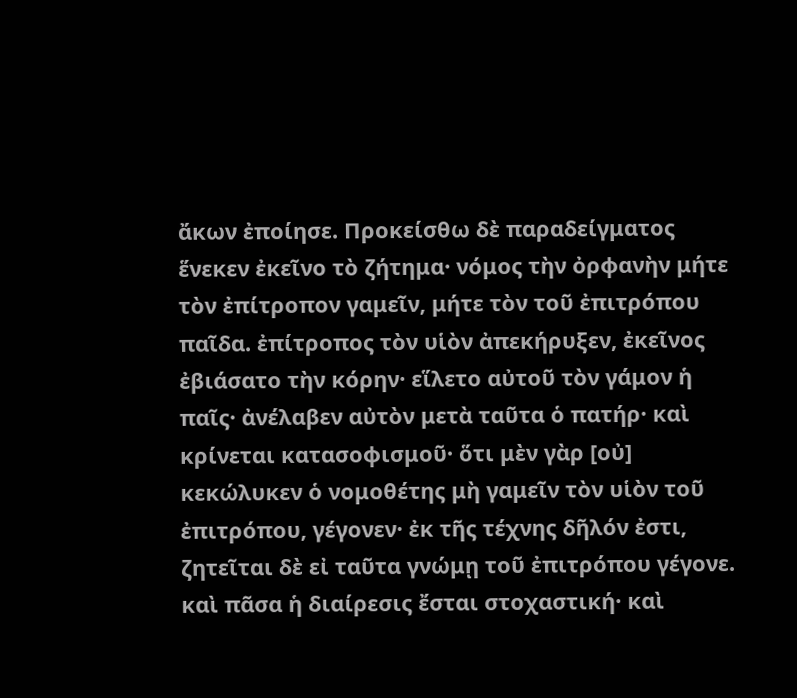ἄκων ἐποίησε. Προκείσθω δὲ παραδείγματος ἕνεκεν ἐκεῖνο τὸ ζήτημα· νόμος τὴν ὀρφανὴν μήτε τὸν ἐπίτροπον γαμεῖν, μήτε τὸν τοῦ ἐπιτρόπου παῖδα. ἐπίτροπος τὸν υἱὸν ἀπεκήρυξεν, ἐκεῖνος ἐβιάσατο τὴν κόρην· εἵλετο αὐτοῦ τὸν γάμον ἡ παῖς· ἀνέλαβεν αὐτὸν μετὰ ταῦτα ὁ πατήρ· καὶ κρίνεται κατασοφισμοῦ· ὅτι μὲν γὰρ [οὐ] κεκώλυκεν ὁ νομοθέτης μὴ γαμεῖν τὸν υἱὸν τοῦ ἐπιτρόπου, γέγονεν· ἐκ τῆς τέχνης δῆλόν ἐστι, ζητεῖται δὲ εἰ ταῦτα γνώμῃ τοῦ ἐπιτρόπου γέγονε. καὶ πᾶσα ἡ διαίρεσις ἔσται στοχαστική· καὶ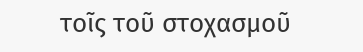τοῖς τοῦ στοχασμοῦ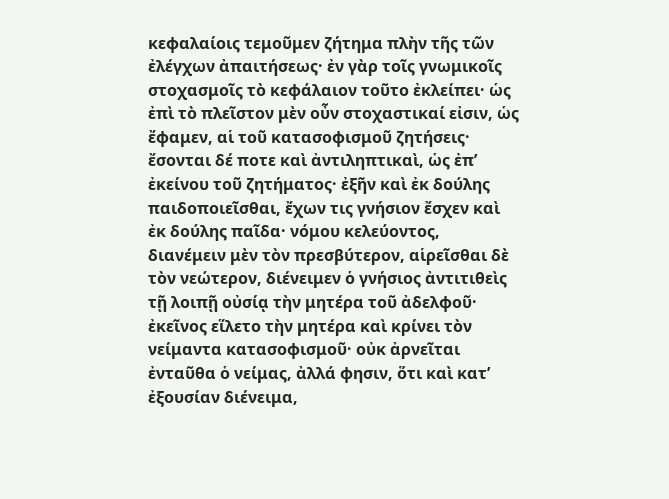κεφαλαίοις τεμοῦμεν ζήτημα πλὴν τῆς τῶν ἐλέγχων ἀπαιτήσεως· ἐν γὰρ τοῖς γνωμικοῖς στοχασμοῖς τὸ κεφάλαιον τοῦτο ἐκλείπει· ὡς ἐπὶ τὸ πλεῖστον μὲν οὖν στοχαστικαί εἰσιν, ὡς ἔφαμεν, αἱ τοῦ κατασοφισμοῦ ζητήσεις· ἔσονται δέ ποτε καὶ ἀντιληπτικαὶ, ὡς ἐπ’ ἐκείνου τοῦ ζητήματος· ἐξῆν καὶ ἐκ δούλης παιδοποιεῖσθαι, ἔχων τις γνήσιον ἔσχεν καὶ ἐκ δούλης παῖδα· νόμου κελεύοντος, διανέμειν μὲν τὸν πρεσβύτερον, αἱρεῖσθαι δὲ τὸν νεώτερον, διένειμεν ὁ γνήσιος ἀντιτιθεὶς τῇ λοιπῇ οὐσίᾳ τὴν μητέρα τοῦ ἀδελφοῦ· ἐκεῖνος εἵλετο τὴν μητέρα καὶ κρίνει τὸν νείμαντα κατασοφισμοῦ· οὐκ ἀρνεῖται ἐνταῦθα ὁ νείμας, ἀλλά φησιν, ὅτι καὶ κατ’ ἐξουσίαν διένειμα,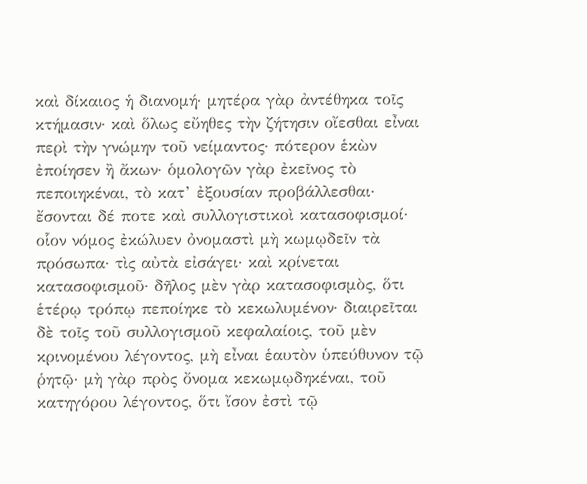καὶ δίκαιος ἡ διανομή· μητέρα γὰρ ἀντέθηκα τοῖς κτήμασιν· καὶ ὅλως εὔηθες τὴν ζήτησιν οἴεσθαι εἶναι περὶ τὴν γνώμην τοῦ νείμαντος· πότερον ἑκὼν ἐποίησεν ἢ ἄκων· ὁμολογῶν γὰρ ἐκεῖνος τὸ πεποιηκέναι, τὸ κατ’ ἐξουσίαν προβάλλεσθαι· ἔσονται δέ ποτε καὶ συλλογιστικοὶ κατασοφισμοί· οἷον νόμος ἐκώλυεν ὀνομαστὶ μὴ κωμῳδεῖν τὰ πρόσωπα· τὶς αὐτὰ εἰσάγει· καὶ κρίνεται κατασοφισμοῦ· δῆλος μὲν γὰρ κατασοφισμὸς, ὅτι ἑτέρῳ τρόπῳ πεποίηκε τὸ κεκωλυμένον· διαιρεῖται δὲ τοῖς τοῦ συλλογισμοῦ κεφαλαίοις, τοῦ μὲν κρινομένου λέγοντος, μὴ εἶναι ἑαυτὸν ὑπεύθυνον τῷ ῥητῷ· μὴ γὰρ πρὸς ὄνομα κεκωμῳδηκέναι, τοῦ κατηγόρου λέγοντος, ὅτι ἴσον ἐστὶ τῷ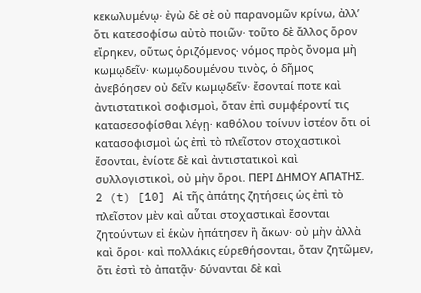κεκωλυμένῳ· ἐγὼ δὲ σὲ οὐ παρανομῶν κρίνω, ἀλλ’ ὅτι κατεσοφίσω αὐτὸ ποιῶν· τοῦτο δὲ ἄλλος ὅρον εἴρηκεν, οὕτως ὁριζόμενος· νόμος πρὸς ὄνομα μὴ κωμῳδεῖν· κωμῳδουμένου τινὸς, ὁ δῆμος ἀνεβόησεν οὐ δεῖν κωμῳδεῖν· ἔσονταί ποτε καὶ ἀντιστατικοὶ σοφισμοὶ, ὅταν ἐπὶ συμφέροντί τις κατασεσοφίσθαι λέγῃ· καθόλου τοίνυν ἰστέον ὅτι οἱ κατασοφισμοὶ ὡς ἐπὶ τὸ πλεῖστον στοχαστικοὶ ἔσονται, ἐνίοτε δὲ καὶ ἀντιστατικοὶ καὶ συλλογιστικοὶ, οὐ μὴν ὅροι. ΠΕΡΙ ΔΗΜΟΥ ΑΠΑΤΗΣ.
2 (t) [10] Αἱ τῆς ἀπάτης ζητήσεις ὡς ἐπὶ τὸ πλεῖστον μὲν καὶ αὗται στοχαστικαὶ ἔσονται ζητούντων εἰ ἑκὼν ἠπάτησεν ἢ ἄκων· οὐ μὴν ἀλλὰ καὶ ὅροι· καὶ πολλάκις εὑρεθήσονται, ὅταν ζητῶμεν, ὅτι ἐστὶ τὸ ἀπατᾷν· δύνανται δὲ καὶ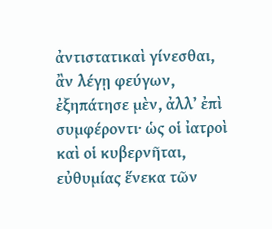ἀντιστατικαὶ γίνεσθαι, ἂν λέγῃ φεύγων, ἐξηπάτησε μὲν, ἀλλ’ ἐπὶ συμφέροντι· ὡς οἱ ἰατροὶ καὶ οἱ κυβερνῆται, εὐθυμίας ἕνεκα τῶν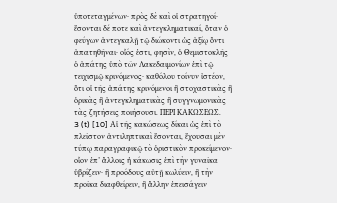ὑποτεταγμένων· πρὸς δὲ καὶ οἱ στρατηγοί· ἔσονται δέ ποτε καὶ ἀντεγκληματικαί, ὅταν ὁ φεύγων ἀντεγκαλῇ τῷ διώκοντι ὡς ἀξίῳ ὄντι ἀπατηθῆναι· οἷός ἐστι, φησὶν, ὁ Θεμιστοκλῆς ὁ ἀπάτης ὑπὸ τῶν Λακεδαιμονίων ἐπὶ τῷ τειχισμῷ κρινόμενος· καθόλου τοίνυν ἰστέον, ὅτι οἱ τῆς ἀπάτης κρινόμενοι ἢ στοχαστικὰς ἢ ὁρικὰς ἢ ἀντεγκληματικὰς ἢ συγγνωμονικὰς τὰς ζητήσεις ποιήσουσι. ΠΕΡΙ ΚΑΚΩΣΕΩΣ.
3 (t) [10] Αἱ τῆς κακώσεως δίκαι ὡς ἐπὶ τὸ πλεῖστον ἀντιληπτικαὶ ἔσονται, ἔχουσαι μὲν τύπῳ παραγραφικῷ τὸ ὁριστικὸν προκείμενον· οἷον ἐπ’ ἄλλοις ἡ κάκωσις ἐπὶ τὴν γυναῖκα ὑβρίζειν· ἢ προόδους αὐτῇ κωλύειν, ἢ τὴν προῖκα διαφθείρειν, ἢ ἄλλην ἐπεισάγειν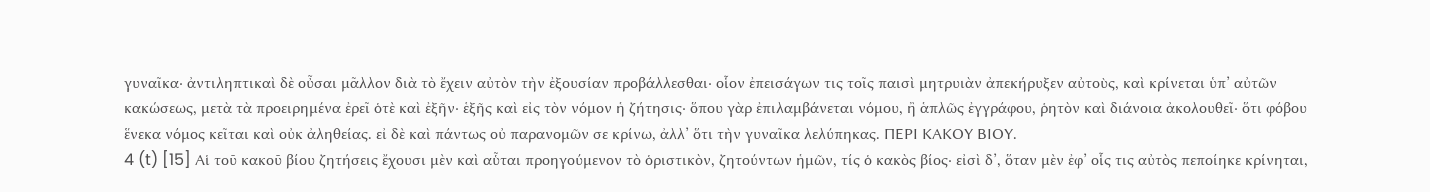γυναῖκα· ἀντιληπτικαὶ δὲ οὖσαι μᾶλλον διὰ τὸ ἔχειν αὐτὸν τὴν ἐξουσίαν προβάλλεσθαι· οἷον ἐπεισάγων τις τοῖς παισὶ μητρυιὰν ἀπεκήρυξεν αὐτοὺς, καὶ κρίνεται ὑπ’ αὐτῶν κακώσεως, μετὰ τὰ προειρημένα ἐρεῖ ὁτὲ καὶ ἐξῆν· ἑξῆς καὶ εἰς τὸν νόμον ἡ ζήτησις· ὅπου γὰρ ἐπιλαμβάνεται νόμου, ἢ ἁπλῶς ἐγγράφου, ῥητὸν καὶ διάνοια ἀκολουθεῖ· ὅτι φόβου ἕνεκα νόμος κεῖται καὶ οὐκ ἀληθείας. εἰ δὲ καὶ πάντως οὐ παρανομῶν σε κρίνω, ἀλλ’ ὅτι τὴν γυναῖκα λελύπηκας. ΠΕΡΙ ΚΑΚΟΥ ΒΙΟΥ.
4 (t) [15] Αἱ τοῦ κακοῦ βίου ζητήσεις ἔχουσι μὲν καὶ αὗται προηγούμενον τὸ ὁριστικὸν, ζητούντων ἡμῶν, τίς ὁ κακὸς βίος· εἰσὶ δ’, ὅταν μὲν ἐφ’ οἷς τις αὐτὸς πεποίηκε κρίνηται,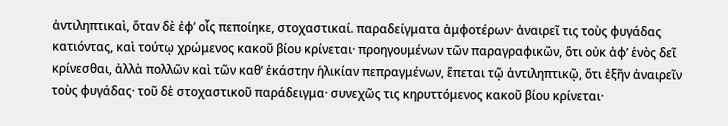ἀντιληπτικαὶ, ὅταν δὲ ἐφ’ οἷς πεποίηκε, στοχαστικαί. παραδείγματα ἀμφοτέρων· ἀναιρεῖ τις τοὺς φυγάδας κατιόντας, καὶ τούτῳ χρώμενος κακοῦ βίου κρίνεται· προηγουμένων τῶν παραγραφικῶν, ὅτι οὐκ ἀφ’ ἑνὸς δεῖ κρίνεσθαι, ἀλλὰ πολλῶν καὶ τῶν καθ’ ἑκάστην ἡλικίαν πεπραγμένων, ἕπεται τῷ ἀντιληπτικῷ, ὅτι ἐξῆν ἀναιρεῖν τοὺς φυγάδας· τοῦ δὲ στοχαστικοῦ παράδειγμα· συνεχῶς τις κηρυττόμενος κακοῦ βίου κρίνεται·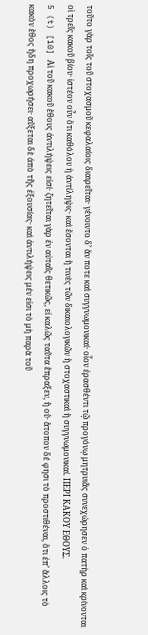τοῦτο γὰρ τοῖς τοῦ στοχασμοῦ κεφαλαίοις διαιρεῖται· γένοιντο δ’ ἄν ποτε καὶ συγγνωμονικαί· οἷον ἐρασθέντι τῷ προγόνῳ μητρυιᾶς συνεχώρησεν ὁ πατὴρ καὶ κρίνονται οἱ τρεῖς κακοῦ βίου· ἰστέον οὖν ὅτι καθόλου ἡ ἀντίληψις· καὶ ἔσονται ἢ τινὲς τῶν δικαιολογικῶν ἢ στοχαστικαὶ ἢ συγγνωμονικαί. ΠΕΡΙ ΚΑΚΟΥ ΕΘΟΥΣ.
5 (t) [10] Αἱ τοῦ κακοῦ ἔθους ἀντιλήψεις εἰσί· ζητεῖται γὰρ ἐν αὐταῖς θετικῶς, εἰ καλῶς ταῦτα ἔπραξεν, ἢ οὔ· ἄτοπον δέ φησι τὸ προστιθέναι, ὅτι ἐπ’ ἄλλοις τὸ κακὸν ἔθος ἤδη προχωρήσει· αὔξεται δὲ ἀπὸ τῆς ἐξουσίας· καὶ ἀντιλήψεις μέν εἰσι τὸ μὴ παρὰ τοῦ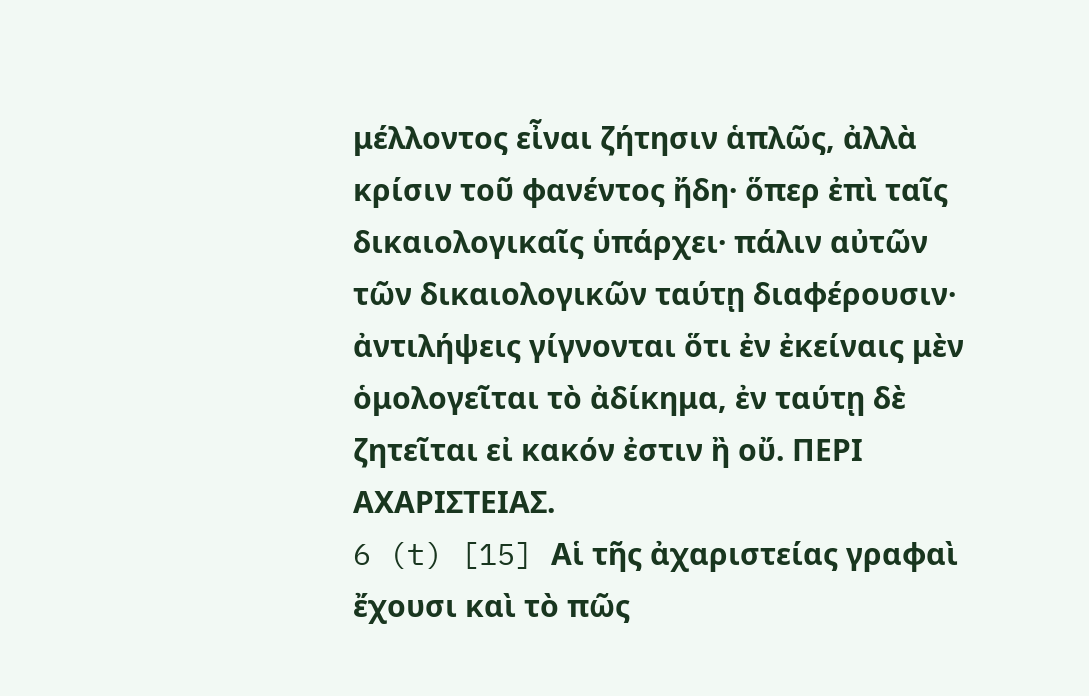μέλλοντος εἶναι ζήτησιν ἁπλῶς, ἀλλὰ κρίσιν τοῦ φανέντος ἤδη· ὅπερ ἐπὶ ταῖς δικαιολογικαῖς ὑπάρχει· πάλιν αὐτῶν τῶν δικαιολογικῶν ταύτῃ διαφέρουσιν· ἀντιλήψεις γίγνονται ὅτι ἐν ἐκείναις μὲν ὁμολογεῖται τὸ ἀδίκημα, ἐν ταύτῃ δὲ ζητεῖται εἰ κακόν ἐστιν ἢ οὔ. ΠΕΡΙ ΑΧΑΡΙΣΤΕΙΑΣ.
6 (t) [15] Αἱ τῆς ἀχαριστείας γραφαὶ ἔχουσι καὶ τὸ πῶς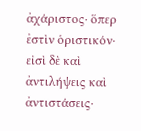ἀχάριστος· ὅπερ ἐστὶν ὁριστικόν· εἰσὶ δὲ καὶ ἀντιλήψεις καὶ ἀντιστάσεις·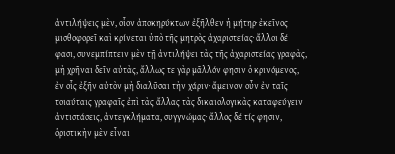ἀντιλήψεις μὲν, οἷον ἀποκηρύκτων ἐξῆλθεν ἡ μήτηρ· ἐκεῖνος μισθοφορεῖ καὶ κρίνεται ὑπὸ τῆς μητρὸς ἀχαριστείας· ἄλλοι δέ φασι, συνεμπίπτειν μὲν τῇ ἀντιλήψει τὰς τῆς ἀχαριστείας γραφὰς, μὴ χρῆναι δεῖν αὐτὰς, ἄλλως τε γὰρ μᾶλλόν φησιν ὁ κρινόμενος, ἐν οἷς ἐξῆν αὐτὸν μὴ διαλῦσαι τὴν χάριν· ἄμεινον οὖν ἐν ταῖς τοιαύταις γραφαῖς ἐπὶ τὰς ἄλλας τὰς δικαιολογικὰς καταφεύγειν ἀντιστάσεις, ἀντεγκλήματα, συγγνώμας· ἄλλος δέ τίς φησιν, ὁριστικὴν μὲν εἶναι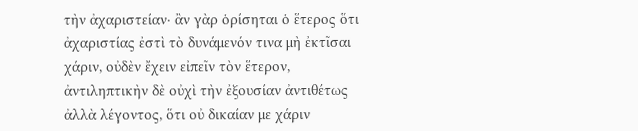τὴν ἀχαριστείαν· ἂν γὰρ ὁρίσηται ὁ ἕτερος ὅτι ἀχαριστίας ἐστὶ τὸ δυνάμενόν τινα μὴ ἐκτῖσαι χάριν, οὐδὲν ἔχειν εἰπεῖν τὸν ἕτερον, ἀντιληπτικὴν δὲ οὐχὶ τὴν ἐξουσίαν ἀντιθέτως ἀλλὰ λέγοντος, ὅτι οὐ δικαίαν με χάριν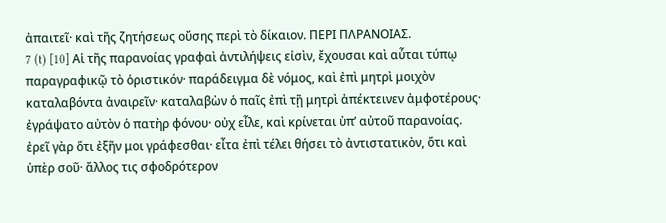ἀπαιτεῖ· καὶ τῆς ζητήσεως οὔσης περὶ τὸ δίκαιον. ΠΕΡΙ ΠΛΡΑΝΟΙΑΣ.
7 (t) [10] Αἱ τῆς παρανοίας γραφαὶ ἀντιλήψεις εἰσὶν, ἔχουσαι καὶ αὗται τύπῳ παραγραφικῷ τὸ ὁριστικόν· παράδειγμα δὲ νόμος, καὶ ἐπὶ μητρὶ μοιχὸν καταλαβόντα ἀναιρεῖν· καταλαβὼν ὁ παῖς ἐπὶ τῇ μητρὶ ἀπέκτεινεν ἀμφοτέρους· ἐγράψατο αὐτὸν ὁ πατὴρ φόνου· οὐχ εἷλε, καὶ κρίνεται ὑπ’ αὐτοῦ παρανοίας. ἐρεῖ γὰρ ὅτι ἐξῆν μοι γράφεσθαι· εἶτα ἐπὶ τέλει θήσει τὸ ἀντιστατικὸν, ὅτι καὶ ὑπὲρ σοῦ· ἄλλος τις σφοδρότερον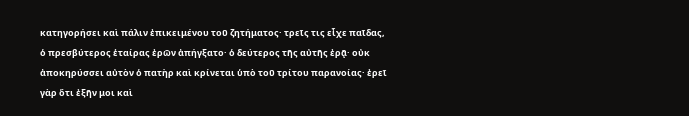κατηγορήσει καὶ πάλιν ἐπικειμένου τοῦ ζητήματος· τρεῖς τις εἶχε παῖδας, ὁ πρεσβύτερος ἑταίρας ἐρῶν ἀπήγξατο· ὁ δεύτερος τῆς αὐτῆς ἐρᾷ· οὐκ ἀποκηρύσσει αὐτὸν ὁ πατὴρ καὶ κρίνεται ὑπὸ τοῦ τρίτου παρανοίας· ἐρεῖ γὰρ ὅτι ἐξῆν μοι καὶ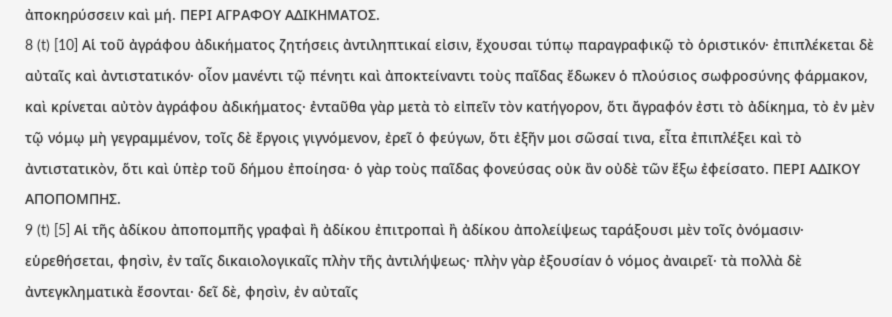ἀποκηρύσσειν καὶ μή. ΠΕΡΙ ΑΓΡΑΦΟΥ ΑΔΙΚΗΜΑΤΟΣ.
8 (t) [10] Αἱ τοῦ ἀγράφου ἀδικήματος ζητήσεις ἀντιληπτικαί εἰσιν, ἔχουσαι τύπῳ παραγραφικῷ τὸ ὁριστικόν· ἐπιπλέκεται δὲ αὐταῖς καὶ ἀντιστατικόν· οἷον μανέντι τῷ πένητι καὶ ἀποκτείναντι τοὺς παῖδας ἔδωκεν ὁ πλούσιος σωφροσύνης φάρμακον, καὶ κρίνεται αὐτὸν ἀγράφου ἀδικήματος· ἐνταῦθα γὰρ μετὰ τὸ εἰπεῖν τὸν κατήγορον, ὅτι ἄγραφόν ἐστι τὸ ἀδίκημα, τὸ ἐν μὲν τῷ νόμῳ μὴ γεγραμμένον, τοῖς δὲ ἔργοις γιγνόμενον, ἐρεῖ ὁ φεύγων, ὅτι ἐξῆν μοι σῶσαί τινα, εἶτα ἐπιπλέξει καὶ τὸ ἀντιστατικὸν, ὅτι καὶ ὑπὲρ τοῦ δήμου ἐποίησα· ὁ γὰρ τοὺς παῖδας φονεύσας οὐκ ἂν οὐδὲ τῶν ἔξω ἐφείσατο. ΠΕΡΙ ΑΔΙΚΟΥ ΑΠΟΠΟΜΠΗΣ.
9 (t) [5] Αἱ τῆς ἀδίκου ἀποπομπῆς γραφαὶ ἢ ἀδίκου ἐπιτροπαὶ ἢ ἀδίκου ἀπολείψεως ταράξουσι μὲν τοῖς ὀνόμασιν· εὑρεθήσεται, φησὶν, ἐν ταῖς δικαιολογικαῖς πλὴν τῆς ἀντιλήψεως· πλὴν γὰρ ἐξουσίαν ὁ νόμος ἀναιρεῖ· τὰ πολλὰ δὲ ἀντεγκληματικὰ ἔσονται· δεῖ δὲ, φησὶν, ἐν αὐταῖς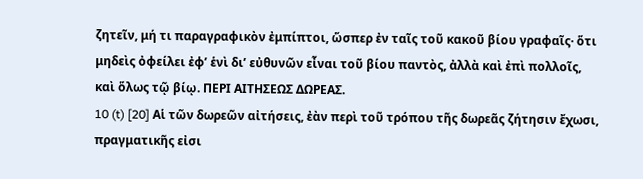ζητεῖν, μή τι παραγραφικὸν ἐμπίπτοι, ὥσπερ ἐν ταῖς τοῦ κακοῦ βίου γραφαῖς· ὅτι μηδεὶς ὀφείλει ἐφ’ ἑνὶ δι’ εὐθυνῶν εἶναι τοῦ βίου παντὸς, ἀλλὰ καὶ ἐπὶ πολλοῖς, καὶ ὅλως τῷ βίῳ. ΠΕΡΙ ΑΙΤΗΣΕΩΣ ΔΩΡΕΑΣ.
10 (t) [20] Αἱ τῶν δωρεῶν αἰτήσεις, ἐὰν περὶ τοῦ τρόπου τῆς δωρεᾶς ζήτησιν ἔχωσι, πραγματικῆς εἰσι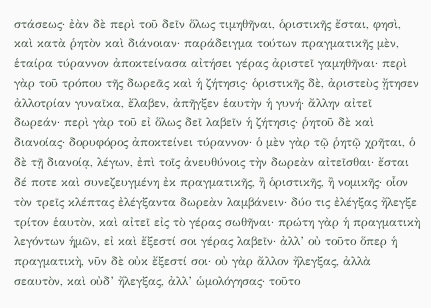στάσεως· ἐὰν δὲ περὶ τοῦ δεῖν ὅλως τιμηθῆναι, ὁριστικῆς ἔσται, φησὶ, καὶ κατὰ ῥητὸν καὶ διάνοιαν· παράδειγμα τούτων πραγματικῆς μὲν, ἑταίρα τύραννον ἀποκτείνασα αἰτήσει γέρας ἀριστεῖ γαμηθῆναι· περὶ γὰρ τοῦ τρόπου τῆς δωρεᾶς καὶ ἡ ζήτησις· ὁριστικῆς δὲ, ἀριστεὺς ᾔτησεν ἀλλοτρίαν γυναῖκα, ἔλαβεν, ἀπῆγξεν ἑαυτὴν ἡ γυνή· ἄλλην αἰτεῖ δωρεάν· περὶ γὰρ τοῦ εἰ ὅλως δεῖ λαβεῖν ἡ ζήτησις· ῥητοῦ δὲ καὶ διανοίας· δορυφόρος ἀποκτείνει τύραννον· ὁ μὲν γὰρ τῷ ῥητῷ χρῆται, ὁ δὲ τῇ διανοίᾳ, λέγων, ἐπὶ τοῖς ἀνευθύνοις τὴν δωρεὰν αἰτεῖσθαι· ἔσται δέ ποτε καὶ συνεζευγμένη ἐκ πραγματικῆς, ἢ ὁριστικῆς, ἢ νομικῆς· οἷον τὸν τρεῖς κλέπτας ἐλέγξαντα δωρεὰν λαμβάνειν· δύο τις ἐλέγξας ἤλεγξε τρίτον ἑαυτὸν, καὶ αἰτεῖ εἰς τὸ γέρας σωθῆναι· πρώτη γὰρ ἡ πραγματικὴ λεγόντων ἡμῶν, εἰ καὶ ἔξεστί σοι γέρας λαβεῖν· ἀλλ’ οὐ τοῦτο ὅπερ ἡ πραγματικὴ, νῦν δὲ οὐκ ἔξεστί σοι· οὐ γὰρ ἄλλον ἤλεγξας, ἀλλὰ σεαυτὸν, καὶ οὐδ’ ἤλεγξας, ἀλλ’ ὡμολόγησας· τοῦτο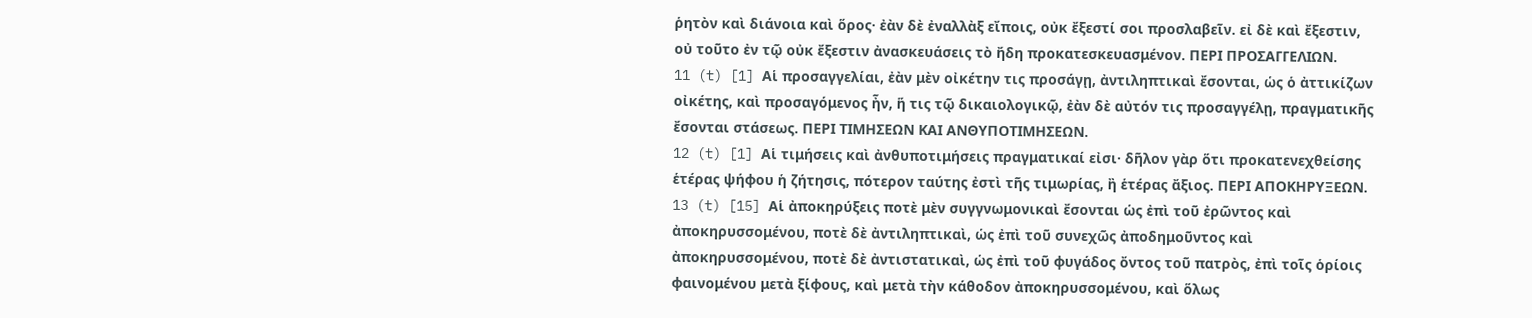ῥητὸν καὶ διάνοια καὶ ὅρος· ἐὰν δὲ ἐναλλὰξ εἴποις, οὐκ ἔξεστί σοι προσλαβεῖν. εἰ δὲ καὶ ἔξεστιν, οὐ τοῦτο ἐν τῷ οὐκ ἔξεστιν ἀνασκευάσεις τὸ ἤδη προκατεσκευασμένον. ΠΕΡΙ ΠΡΟΣΑΓΓΕΛΙΩΝ.
11 (t) [1] Αἱ προσαγγελίαι, ἐὰν μὲν οἰκέτην τις προσάγῃ, ἀντιληπτικαὶ ἔσονται, ὡς ὁ ἀττικίζων οἰκέτης, καὶ προσαγόμενος ἦν, ἥ τις τῷ δικαιολογικῷ, ἐὰν δὲ αὐτόν τις προσαγγέλῃ, πραγματικῆς ἔσονται στάσεως. ΠΕΡΙ ΤΙΜΗΣΕΩΝ ΚΑΙ ΑΝΘΥΠΟΤΙΜΗΣΕΩΝ.
12 (t) [1] Αἱ τιμήσεις καὶ ἀνθυποτιμήσεις πραγματικαί εἰσι· δῆλον γὰρ ὅτι προκατενεχθείσης ἑτέρας ψήφου ἡ ζήτησις, πότερον ταύτης ἐστὶ τῆς τιμωρίας, ἢ ἑτέρας ἄξιος. ΠΕΡΙ ΑΠΟΚΗΡΥΞΕΩΝ.
13 (t) [15] Αἱ ἀποκηρύξεις ποτὲ μὲν συγγνωμονικαὶ ἔσονται ὡς ἐπὶ τοῦ ἐρῶντος καὶ ἀποκηρυσσομένου, ποτὲ δὲ ἀντιληπτικαὶ, ὡς ἐπὶ τοῦ συνεχῶς ἀποδημοῦντος καὶ ἀποκηρυσσομένου, ποτὲ δὲ ἀντιστατικαὶ, ὡς ἐπὶ τοῦ φυγάδος ὄντος τοῦ πατρὸς, ἐπὶ τοῖς ὁρίοις φαινομένου μετὰ ξίφους, καὶ μετὰ τὴν κάθοδον ἀποκηρυσσομένου, καὶ ὅλως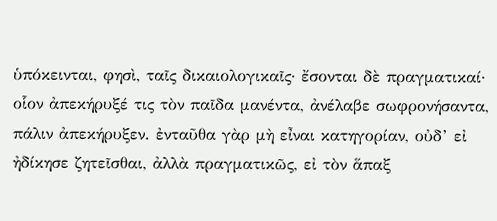ὑπόκεινται, φησὶ, ταῖς δικαιολογικαῖς· ἔσονται δὲ πραγματικαί· οἷον ἀπεκήρυξέ τις τὸν παῖδα μανέντα, ἀνέλαβε σωφρονήσαντα, πάλιν ἀπεκήρυξεν. ἐνταῦθα γὰρ μὴ εἶναι κατηγορίαν, οὐδ’ εἰ ἠδίκησε ζητεῖσθαι, ἀλλὰ πραγματικῶς, εἰ τὸν ἅπαξ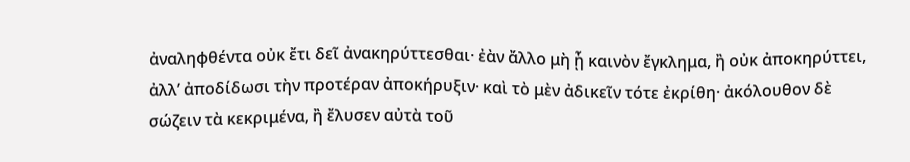ἀναληφθέντα οὐκ ἔτι δεῖ ἀνακηρύττεσθαι· ἐὰν ἄλλο μὴ ᾖ καινὸν ἔγκλημα, ἢ οὐκ ἀποκηρύττει, ἀλλ’ ἀποδίδωσι τὴν προτέραν ἀποκήρυξιν· καὶ τὸ μὲν ἀδικεῖν τότε ἐκρίθη· ἀκόλουθον δὲ σώζειν τὰ κεκριμένα, ἢ ἔλυσεν αὐτὰ τοῦ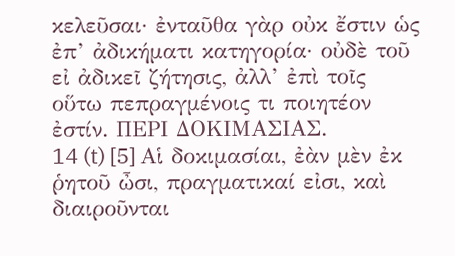κελεῦσαι· ἐνταῦθα γὰρ οὐκ ἔστιν ὡς ἐπ’ ἀδικήματι κατηγορία· οὐδὲ τοῦ εἰ ἀδικεῖ ζήτησις, ἀλλ’ ἐπὶ τοῖς οὕτω πεπραγμένοις τι ποιητέον ἐστίν. ΠΕΡΙ ΔΟΚΙΜΑΣΙΑΣ.
14 (t) [5] Αἱ δοκιμασίαι, ἐὰν μὲν ἐκ ῥητοῦ ὦσι, πραγματικαί εἰσι, καὶ διαιροῦνται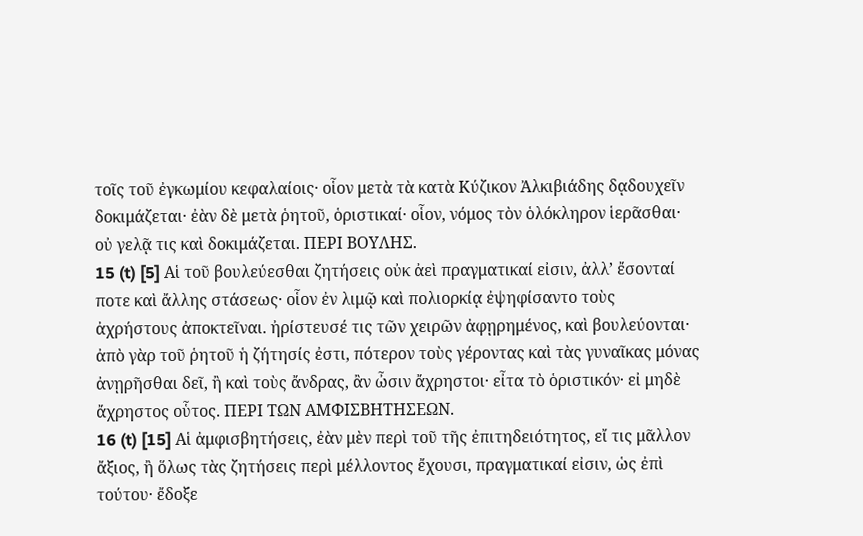τοῖς τοῦ ἐγκωμίου κεφαλαίοις· οἷον μετὰ τὰ κατὰ Κύζικον Ἀλκιβιάδης δᾳδουχεῖν δοκιμάζεται· ἐὰν δὲ μετὰ ῥητοῦ, ὁριστικαί· οἷον, νόμος τὸν ὁλόκληρον ἱερᾶσθαι· οὐ γελᾷ τις καὶ δοκιμάζεται. ΠΕΡΙ ΒΟΥΛΗΣ.
15 (t) [5] Αἱ τοῦ βουλεύεσθαι ζητήσεις οὐκ ἀεὶ πραγματικαί εἰσιν, ἀλλ’ ἔσονταί ποτε καὶ ἄλλης στάσεως· οἷον ἐν λιμῷ καὶ πολιορκίᾳ ἐψηφίσαντο τοὺς ἀχρήστους ἀποκτεῖναι. ἠρίστευσέ τις τῶν χειρῶν ἀφῃρημένος, καὶ βουλεύονται· ἀπὸ γὰρ τοῦ ῥητοῦ ἡ ζήτησίς ἐστι, πότερον τοὺς γέροντας καὶ τὰς γυναῖκας μόνας ἀνῃρῆσθαι δεῖ, ἢ καὶ τοὺς ἄνδρας, ἂν ὦσιν ἄχρηστοι· εἶτα τὸ ὁριστικόν· εἰ μηδὲ ἄχρηστος οὗτος. ΠΕΡΙ ΤΩΝ ΑΜΦΙΣΒΗΤΗΣΕΩΝ.
16 (t) [15] Αἱ ἀμφισβητήσεις, ἐὰν μὲν περὶ τοῦ τῆς ἐπιτηδειότητος, εἴ τις μᾶλλον ἄξιος, ἢ ὅλως τὰς ζητήσεις περὶ μέλλοντος ἔχουσι, πραγματικαί εἰσιν, ὡς ἐπὶ τούτου· ἔδοξε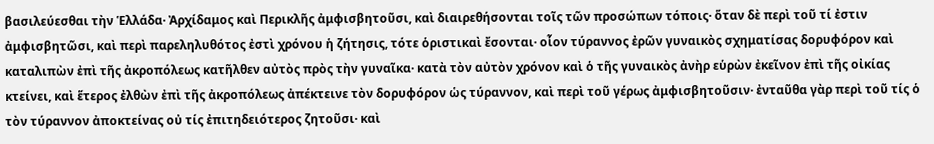βασιλεύεσθαι τὴν Ἑλλάδα· Ἀρχίδαμος καὶ Περικλῆς ἀμφισβητοῦσι, καὶ διαιρεθήσονται τοῖς τῶν προσώπων τόποις· ὅταν δὲ περὶ τοῦ τί ἐστιν ἀμφισβητῶσι, καὶ περὶ παρεληλυθότος ἐστὶ χρόνου ἡ ζήτησις, τότε ὁριστικαὶ ἔσονται· οἷον τύραννος ἐρῶν γυναικὸς σχηματίσας δορυφόρον καὶ καταλιπὼν ἐπὶ τῆς ἀκροπόλεως κατῆλθεν αὐτὸς πρὸς τὴν γυναῖκα· κατὰ τὸν αὐτὸν χρόνον καὶ ὁ τῆς γυναικὸς ἀνὴρ εὑρὼν ἐκεῖνον ἐπὶ τῆς οἰκίας κτείνει, καὶ ἕτερος ἐλθὼν ἐπὶ τῆς ἀκροπόλεως ἀπέκτεινε τὸν δορυφόρον ὡς τύραννον, καὶ περὶ τοῦ γέρως ἀμφισβητοῦσιν· ἐνταῦθα γὰρ περὶ τοῦ τίς ὁ τὸν τύραννον ἀποκτείνας οὐ τίς ἐπιτηδειότερος ζητοῦσι· καὶ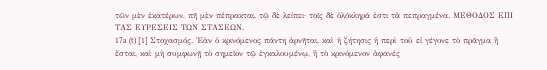τῶν μὲν ἑκατέρων, πῆ μὲν πέπρακται, τῷ δὲ λείπει· τοῖς δὲ ὁλόκληρά ἐστι τὰ πεπραγμένα. ΜΕΘΟΔΟΣ ΕΠΙ ΤΑΣ ΕΥΡΕΣΕΙΣ ΤΩΝ ΣΤΑΣΕΩΝ.
17a (t) [1] Στοχασμός. Ἐὰν ὁ κρινόμενος πάντη ἀρνῆται, καὶ ἡ ζήτησις ἡ περὶ τοῦ εἰ γέγονε τὸ πρᾶγμα ἢ ἔσται, καὶ μὴ συμφωνῇ τὸ σημεῖον τῷ ἐγκαλουμένῳ, ἢ τὸ κρινόμενον ἀφανές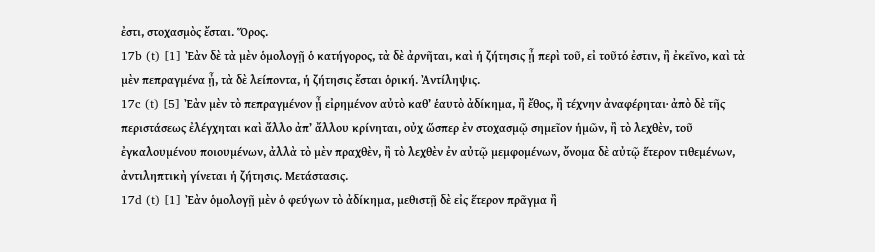ἐστι, στοχασμὸς ἔσται. Ὅρος.
17b (t) [1] Ἐὰν δὲ τὰ μὲν ὁμολογῇ ὁ κατήγορος, τὰ δὲ ἀρνῆται, καὶ ἡ ζήτησις ᾖ περὶ τοῦ, εἰ τοῦτό ἐστιν, ἢ ἐκεῖνο, καὶ τὰ μὲν πεπραγμένα ᾖ, τὰ δὲ λείποντα, ἡ ζήτησις ἔσται ὁρική. Ἀντίληψις.
17c (t) [5] Ἐὰν μὲν τὸ πεπραγμένον ᾖ εἰρημένον αὐτὸ καθ’ ἑαυτὸ ἀδίκημα, ἢ ἔθος, ἢ τέχνην ἀναφέρηται· ἀπὸ δὲ τῆς περιστάσεως ἐλέγχηται καὶ ἄλλο ἀπ’ ἄλλου κρίνηται, οὐχ ὥσπερ ἐν στοχασμῷ σημεῖον ἡμῶν, ἢ τὸ λεχθὲν, τοῦ ἐγκαλουμένου ποιουμένων, ἀλλὰ τὸ μὲν πραχθὲν, ἢ τὸ λεχθὲν ἐν αὐτῷ μεμφομένων, ὄνομα δὲ αὐτῷ ἕτερον τιθεμένων, ἀντιληπτικὴ γίνεται ἡ ζήτησις. Μετάστασις.
17d (t) [1] Ἐὰν ὁμολογῇ μὲν ὁ φεύγων τὸ ἀδίκημα, μεθιστῇ δὲ εἰς ἕτερον πρᾶγμα ἢ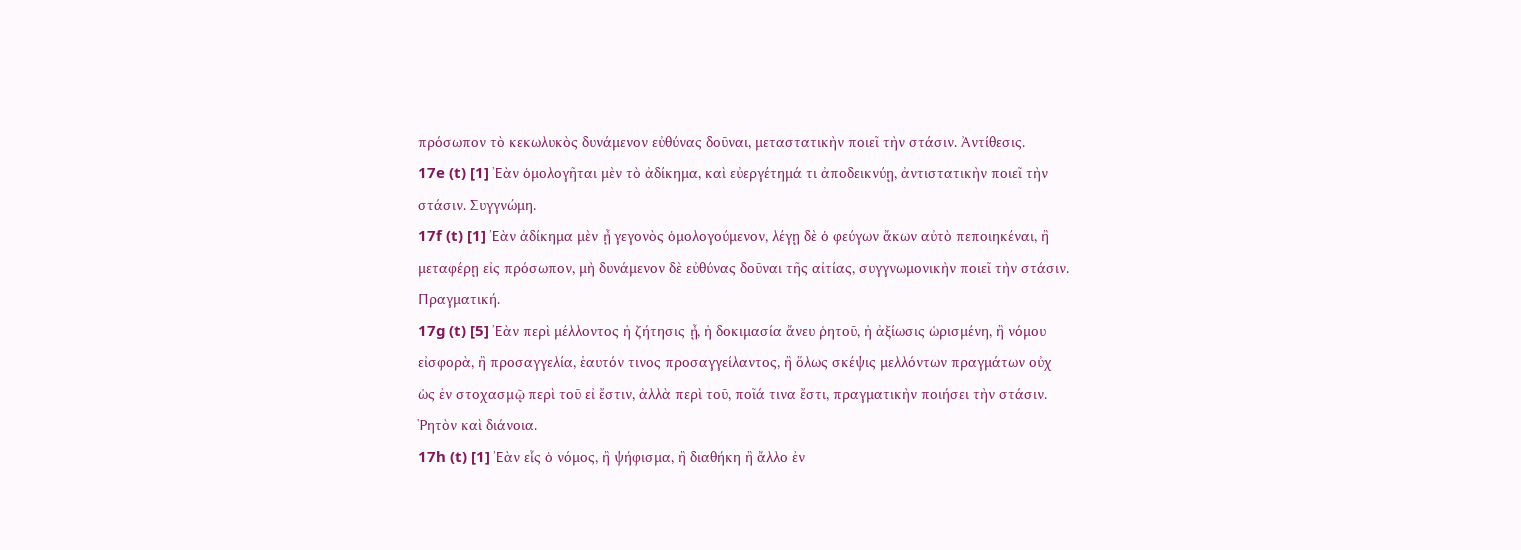πρόσωπον τὸ κεκωλυκὸς δυνάμενον εὐθύνας δοῦναι, μεταστατικὴν ποιεῖ τὴν στάσιν. Ἀντίθεσις.
17e (t) [1] Ἐὰν ὁμολογῆται μὲν τὸ ἀδίκημα, καὶ εὐεργέτημά τι ἀποδεικνύῃ, ἀντιστατικὴν ποιεῖ τὴν στάσιν. Συγγνώμη.
17f (t) [1] Ἐὰν ἀδίκημα μὲν ᾖ γεγονὸς ὁμολογούμενον, λέγῃ δὲ ὁ φεύγων ἄκων αὐτὸ πεποιηκέναι, ἢ μεταφέρῃ εἰς πρόσωπον, μὴ δυνάμενον δὲ εὐθύνας δοῦναι τῆς αἰτίας, συγγνωμονικὴν ποιεῖ τὴν στάσιν. Πραγματική.
17g (t) [5] Ἐὰν περὶ μέλλοντος ἡ ζήτησις ᾖ, ἡ δοκιμασία ἄνευ ῥητοῦ, ἡ ἀξίωσις ὡρισμένη, ἢ νόμου εἰσφορὰ, ἢ προσαγγελία, ἑαυτόν τινος προσαγγείλαντος, ἢ ὅλως σκέψις μελλόντων πραγμάτων οὐχ ὡς ἐν στοχασμῷ περὶ τοῦ εἰ ἔστιν, ἀλλὰ περὶ τοῦ, ποῖά τινα ἔστι, πραγματικὴν ποιήσει τὴν στάσιν. Ῥητὸν καὶ διάνοια.
17h (t) [1] Ἐὰν εἷς ὁ νόμος, ἢ ψήφισμα, ἢ διαθήκη ἢ ἄλλο ἐν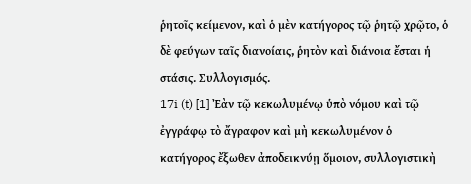ῥητοῖς κείμενον, καὶ ὁ μὲν κατήγορος τῷ ῥητῷ χρῷτο, ὁ δὲ φεύγων ταῖς διανοίαις, ῥητὸν καὶ διάνοια ἔσται ἡ στάσις. Συλλογισμός.
17i (t) [1] Ἐὰν τῷ κεκωλυμένῳ ὑπὸ νόμου καὶ τῷ ἐγγράφῳ τὸ ἄγραφον καὶ μὴ κεκωλυμένον ὁ κατήγορος ἔξωθεν ἀποδεικνύῃ ὅμοιον, συλλογιστικὴ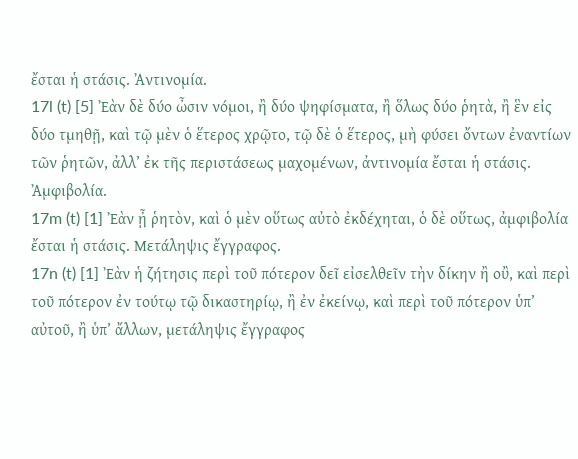ἔσται ἡ στάσις. Ἀντινομία.
17l (t) [5] Ἐὰν δὲ δύο ὦσιν νόμοι, ἢ δύο ψηφίσματα, ἢ ὅλως δύο ῥητὰ, ἢ ἓν εἰς δύο τμηθῇ, καὶ τῷ μὲν ὁ ἕτερος χρῷτο, τῷ δὲ ὁ ἕτερος, μὴ φύσει ὄντων ἐναντίων τῶν ῥητῶν, ἀλλ’ ἐκ τῆς περιστάσεως μαχομένων, ἀντινομία ἔσται ἡ στάσις. Ἀμφιβολία.
17m (t) [1] Ἐὰν ᾖ ῥητὸν, καὶ ὁ μὲν οὕτως αὐτὸ ἐκδέχηται, ὁ δὲ οὕτως, ἀμφιβολία ἔσται ἡ στάσις. Μετάληψις ἔγγραφος.
17n (t) [1] Ἐὰν ἡ ζήτησις περὶ τοῦ πότερον δεῖ εἰσελθεῖν τὴν δίκην ἢ οὒ, καὶ περὶ τοῦ πότερον ἐν τούτῳ τῷ δικαστηρίῳ, ἢ ἐν ἐκείνῳ, καὶ περὶ τοῦ πότερον ὑπ’ αὐτοῦ, ἢ ὑπ’ ἄλλων, μετάληψις ἔγγραφος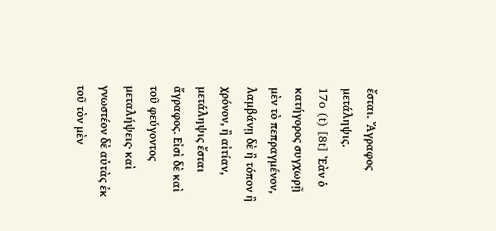ἔσται. Ἄγραφος μετάληψις.
17o (t) [8t] Ἐὰν ὁ κατήγορος συγχωρῇ μὲν τὸ πεπραγμένον, λαμβάνῃ δὲ ἢ τόπον ἢ χρόνον, ἢ αἰτίαν, μετάληψις ἔσται ἄγραφος. Εἰσὶ δὲ καὶ τοῦ φεύγοντος μεταλήψεις· καὶ γνωστέον δὲ αὐτὰς ἐκ τοῦ τὸν μὲν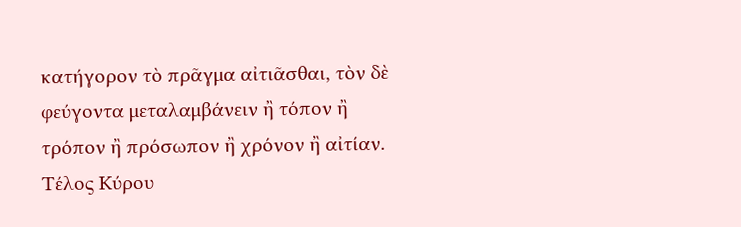κατήγορον τὸ πρᾶγμα αἰτιᾶσθαι, τὸν δὲ φεύγοντα μεταλαμβάνειν ἢ τόπον ἢ τρόπον ἢ πρόσωπον ἢ χρόνον ἢ αἰτίαν. Τέλος Κύρου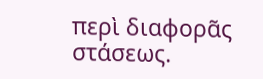περὶ διαφορᾶς στάσεως.